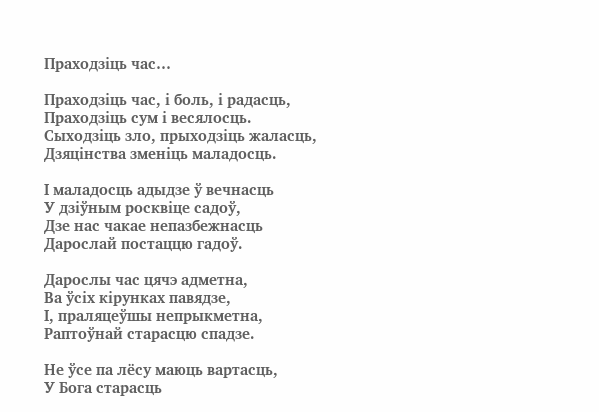Праходзіць час…

Праходзіць час, і боль, і радасць,
Праходзіць сум і весялосць.
Сыходзіць зло, прыходзіць жаласць,
Дзяцінства зменіць маладосць.

І маладосць адыдзе ў вечнасць
У дзіўным росквіце садоў,
Дзе нас чакае непазбежнасць
Дарослай постаццю гадоў.

Дарослы час цячэ адметна,
Ва ўсіх кірунках павядзе,
І, праляцеўшы непрыкметна,
Раптоўнай старасцю спадзе.

Не ўсе па лёсу маюць вартасць,
У Бога старасць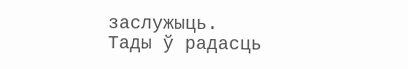заслужыць.
Тады ў радасць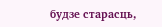будзе старасць,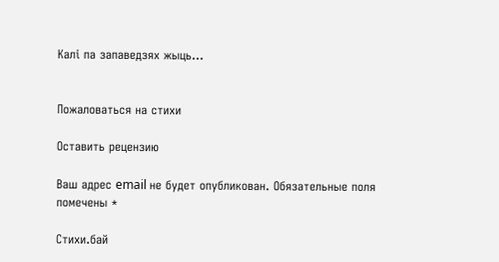Калі па запаведзях жыць…


Пожаловаться на стихи

Оставить рецензию

Ваш адрес email не будет опубликован. Обязательные поля помечены *

Стихи.бай